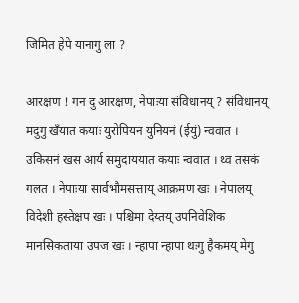जिमित हेपे यानागु ला ?

आरक्षण ! गन दु आरक्षण, नेपाःया संविधानय् ? संविधानय् मदुगु खँयात कयाः युरोपियन युनियनं (ईयुं) न्ववात । उकिसनं खस आर्य समुदाययात कयाः न्ववात । थ्व तसकं गलत । नेपाःया सार्वभौमसत्ताय् आक्रमण खः । नेपालय् विदेशी हस्तेक्षप खः । पश्चिमा देय्तय् उपनिवेशिक मानसिकताया उपज खः । न्हापा न्हापा थःगु हैकमय् मेगु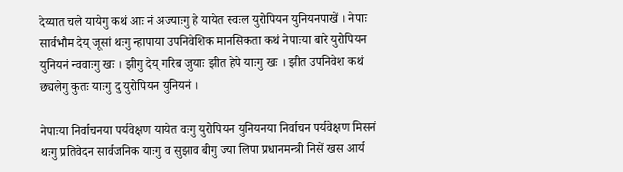देय्यात चले यायेगु कथं आः नं अज्याःगु हे यायेत स्वःल युरोपियन युनियनपाखें । नेपाः सार्वभौम देय् जूसां थःगु न्हापाया उपनिवेशिक मानसिकता कथं नेपाःया बारे युरोपियन युनियनं न्ववाःगु खः । झीगु देय् गरिब जुयाः झीत हेपे याःगु खः । झीत उपनिवेश कथं छ्यलेगु कुतः याःगु दु युरोपियन युनियनं ।

नेपाःया निर्वाचनया पर्यवेक्षण यायेत वःगु युरोपियन युनियनया निर्वाचन पर्यवेक्षण मिसनं थःगु प्रतिवेदन सार्वजनिक याःगु व सुझाव बीगु ज्या लिपा प्रधानमन्त्री निसें खस आर्य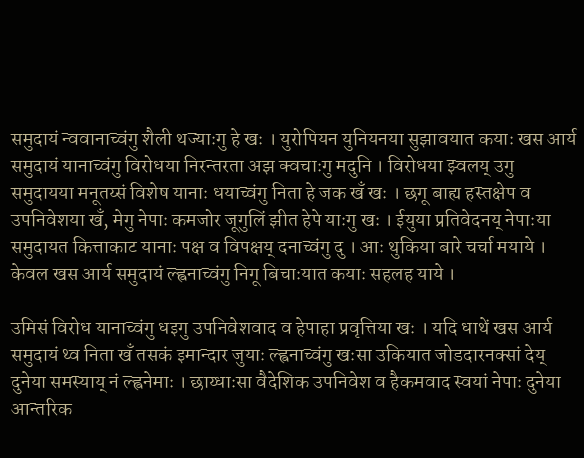समुदायं न्ववानाच्वंगु शैली थज्याःगु हे खः । युरोपियन युनियनया सुझावयात कयाः खस आर्य समुदायं यानाच्वंगु विरोधया निरन्तरता अझ क्वचाःगु मदुनि । विरोधया झ्वलय् उगु समुदायया मनूतय्सं विशेष यानाः धयाच्वंगु निता हे जक खँ खः । छगू बाह्य हस्तक्षेप व उपनिवेशया खँ, मेगु नेपाः कमजोर जूगुलिं झीत हेपे याःगु खः । ईयुया प्रतिवेदनय् नेपाःया समुदायत कित्ताकाट यानाः पक्ष व विपक्षय् दनाच्वंगु दु । आः थुकिया बारे चर्चा मयाये । केवल खस आर्य समुदायं ल्ह्वनाच्वंगु निगू बिचाःयात कयाः सहलह याये ।

उमिसं विरोध यानाच्वंगु धइगु उपनिवेशवाद व हेपाहा प्रवृत्तिया खः । यदि धाथें खस आर्य समुदायं थ्व निता खँ तसकं इमान्दार जुयाः ल्ह्वनाच्वंगु खःसा उकियात जोडदारनक्सां देय् दुनेया समस्याय् नं ल्ह्वनेमाः । छाय्धाःसा वैदेशिक उपनिवेश व हैकमवाद स्वयां नेपाः दुनेया आन्तरिक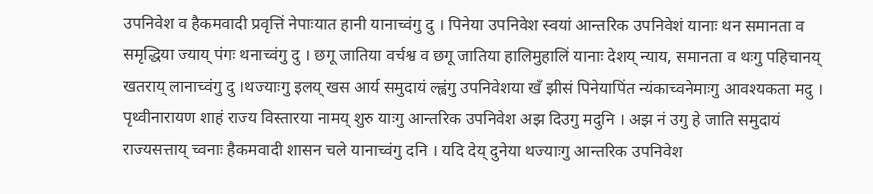उपनिवेश व हैकमवादी प्रवृत्तिं नेपाःयात हानी यानाच्वंगु दु । पिनेया उपनिवेश स्वयां आन्तरिक उपनिवेशं यानाः थन समानता व समृद्धिया ज्याय् पंगः थनाच्वंगु दु । छगू जातिया वर्चश्व व छगू जातिया हालिमुहालिं यानाः देशय् न्याय, समानता व थःगु पहिचानय् खतराय् लानाच्वंगु दु ।थज्याःगु इलय् खस आर्य समुदायं ल्ह्वंगु उपनिवेशया खँ झीसं पिनेयापिंत न्यंकाच्वनेमाःगु आवश्यकता मदु । पृथ्वीनारायण शाहं राज्य विस्तारया नामय् शुरु याःगु आन्तरिक उपनिवेश अझ दिउगु मदुनि । अझ नं उगु हे जाति समुदायं राज्यसत्ताय् च्वनाः हैकमवादी शासन चले यानाच्वंगु दनि । यदि देय् दुनेया थज्याःगु आन्तरिक उपनिवेश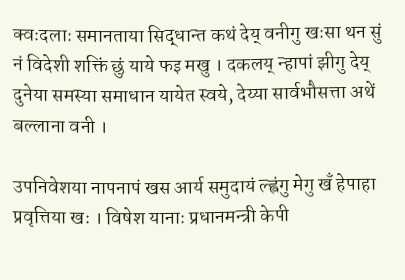क्वःदलाः समानताया सिद्धान्त कथं देय् वनीगु खःसा थन सुं नं विदेशी शक्तिं छुं याये फइ मखु । दकलय् न्हापां झीगु देय् दुनेया समस्या समाधान यायेत स्वये, देय्या सार्वभौसत्ता अथें बल्लाना वनी ।

उपनिवेशया नापनापं खस आर्य समुदायं ल्ह्वंगु मेगु खँ हेपाहा प्रवृत्तिया खः । विषेश यानाः प्रधानमन्त्री केपी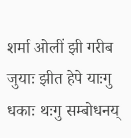शर्मा ओलीं झी गरीब जुयाः झीत हेपे याःगु धकाः थःगु सम्बोधनय्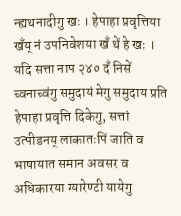न्ह्यथनादीगु खः । हेपाहा प्रवृत्तिया खँय् नं उपनिवेशया खँ थें हे खः । यदि सत्ता नाप २४० दँ निसें च्वनाच्वंगु समुदायं मेगु समुदाय प्रति हेपाहा प्रवृत्ति दिकेगु, सत्तां उत्पीडनय् लाकातःपिं जाति व भाषायात समान अवसर व अधिकारया ग्यारेण्टी यायेगु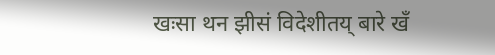खःसा थन झीसं विदेशीतय् बारे खँ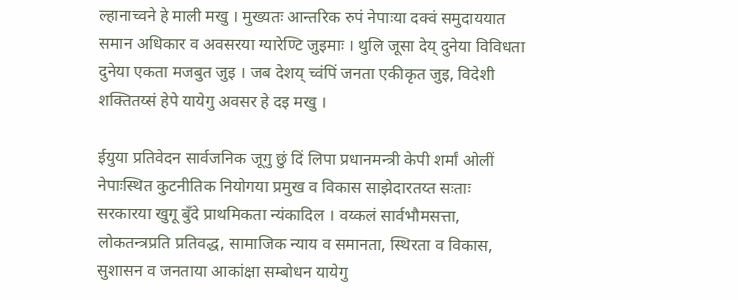ल्हानाच्वने हे माली मखु । मुख्यतः आन्तरिक रुपं नेपाःया दक्वं समुदाययात समान अधिकार व अवसरया ग्यारेण्टि जुइमाः । थुलि जूसा देय् दुनेया विविधता दुनेया एकता मजबुत जुइ । जब देशय् च्वंपिं जनता एकीकृत जुइ, विदेशी शक्तितय्सं हेपे यायेगु अवसर हे दइ मखु ।

ईयुया प्रतिवेदन सार्वजनिक जूगु छुं दिं लिपा प्रधानमन्त्री केपी शर्मां ओलीं नेपाःस्थित कुटनीतिक नियोगया प्रमुख व विकास साझेदारतय्त सःताः सरकारया खुगू बुँदे प्राथमिकता न्यंकादिल । वय्कलं सार्वभौमसत्ता, लोकतन्त्रप्रति प्रतिवद्ध, सामाजिक न्याय व समानता, स्थिरता व विकास, सुशासन व जनताया आकांक्षा सम्बोधन यायेगु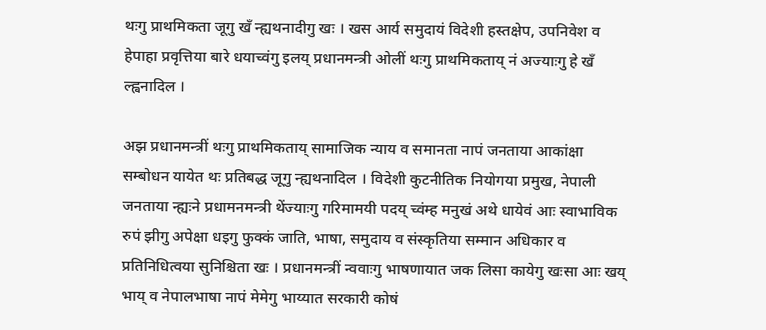थःगु प्राथमिकता जूगु खँ न्ह्यथनादीगु खः । खस आर्य समुदायं विदेशी हस्तक्षेप, उपनिवेश व हेपाहा प्रवृत्तिया बारे धयाच्वंगु इलय् प्रधानमन्त्री ओलीं थःगु प्राथमिकताय् नं अज्याःगु हे खँ ल्ह्वनादिल ।

अझ प्रधानमन्त्रीं थःगु प्राथमिकताय् सामाजिक न्याय व समानता नापं जनताया आकांक्षा सम्बोधन यायेत थः प्रतिबद्ध जूगु न्ह्यथनादिल । विदेशी कुटनीतिक नियोगया प्रमुख, नेपाली जनताया न्ह्यःने प्रधामनमन्त्री थेंज्याःगु गरिमामयी पदय् च्वंम्ह मनुखं अथे धायेवं आः स्वाभाविक रुपं झीगु अपेक्षा धइगु फुक्कं जाति, भाषा, समुदाय व संस्कृतिया सम्मान अधिकार व प्रतिनिधित्वया सुनिश्चिता खः । प्रधानमन्त्रीं न्ववाःगु भाषणायात जक लिसा कायेगु खःसा आः खय् भाय् व नेपालभाषा नापं मेमेगु भाय्यात सरकारी कोषं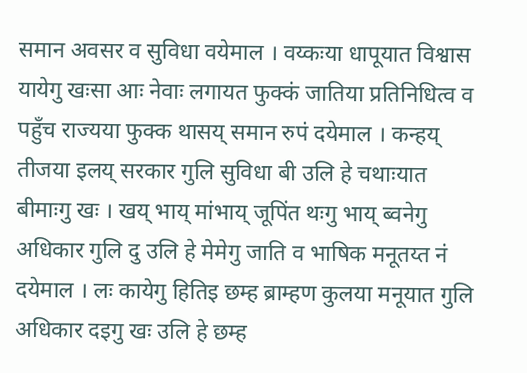समान अवसर व सुविधा वयेमाल । वय्कःया धापूयात विश्वास यायेगु खःसा आः नेवाः लगायत फुक्कं जातिया प्रतिनिधित्व व पहुँच राज्यया फुक्क थासय् समान रुपं दयेमाल । कन्हय् तीजया इलय् सरकार गुलि सुविधा बी उलि हे चथाःयात बीमाःगु खः । खय् भाय् मांभाय् जूपिंत थःगु भाय् ब्वनेगु अधिकार गुलि दु उलि हे मेमेगु जाति व भाषिक मनूतय्त नं दयेमाल । लः कायेगु हितिइ छम्ह ब्राम्हण कुलया मनूयात गुलि अधिकार दइगु खः उलि हे छम्ह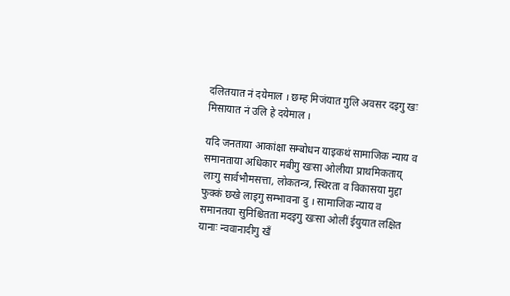दलितयात नं दयेमाल । छम्ह मिजंयात गुलि अवसर दइगु खः मिसायात नं उलि हे दयेमाल ।

यदि जनताया आकांक्षा सम्बोधन याइकथं सामाजिक न्याय व समानताया अधिकार मबीगु खःसा ओलीया प्राथमिकताय् लाःगु सार्वभौमसत्ता, लोकतन्त्र, स्थिरता व विकासया मुद्दा फुक्कं छखे लाइगु सम्भावना दु । सामाजिक न्याय व समानतया सुनिश्चितता मदइगु खःसा ओलीं ईयुयात लक्षित यानाः न्ववानादीगु खँ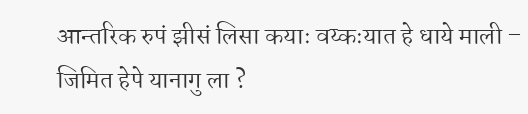आन्तरिक रुपं झीसं लिसा कयाः वय्कःयात हे धाये माली – जिमित हेपे यानागु ला ?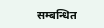सम्बन्धित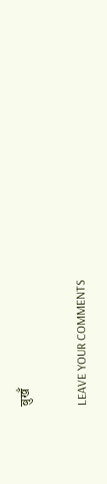बुखँ

LEAVE YOUR COMMENTS